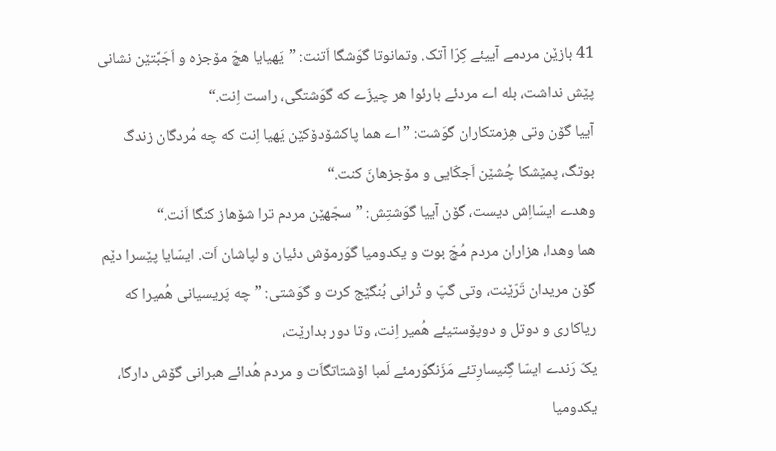41 بازێن مردمے آییئے کِرّا آتک. وتمانوتا گوَشگا اَتنت: ”یَهیایا هچّ مۆجزه و اَجَبَّتێن نشانی پێش نداشت، بله اے مردئے بارئوا هر چیزّے که گوَشتگی، راست اِنت.“
آییا گۆن وتی هِزمتکاران گوَشت: ”اے هما پاکشۆدۆکێن یَهیا اِنت که چه مُردگان زندگ بوتگ، پمێشکا چُشێن اَجکّایی و مۆجزهانَ کنت.“
وهدے ایسّااِش دیست، گۆن آییا گوَشتِش: ”سجّهێن مردم ترا شۆهاز کنگا اَنت.“
هما وهدا، هزاران مردم مُچّ بوت و یکدومیا گوَرمۆش دئیان و لپاشان اَت. ایسّایا پێسرا دێم گۆن مریدان تَرّێنت، وتی گپّ و تْرانی بُنگێج کرت و گوَشتی: ”چه پَریسیانی هُمیرا که ریاکاری و دوتل و دوپۆستیئے هُمیر اِنت، وتا دور بدارێت،
یکّ رَندے ایسّا گِنیسارِتئے مَزَنگوَرمئے لَمبا اۆشتاتگاَت و مردم هُدائے هبرانی گۆش دارگا، یکدومیا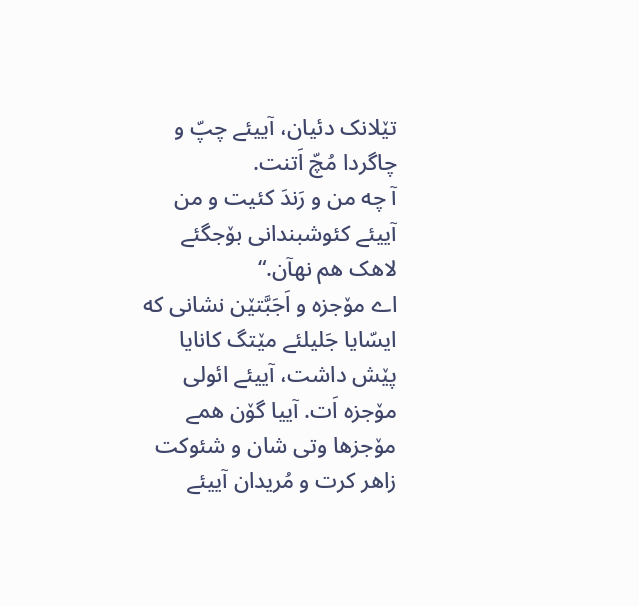تێلانک دئیان، آییئے چپّ و چاگردا مُچّ اَتنت.
آ چه من و رَندَ کئیت و من آییئے کئوشبندانی بۆجگئے لاهک هم نهآن.“
اے مۆجزه و اَجَبَّتێن نشانی که ایسّایا جَلیلئے مێتگ کانایا پێش داشت، آییئے ائولی مۆجزه اَت. آییا گۆن همے مۆجزها وتی شان و شئوکت زاهر کرت و مُریدان آییئے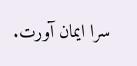سرا ایمان آورت.